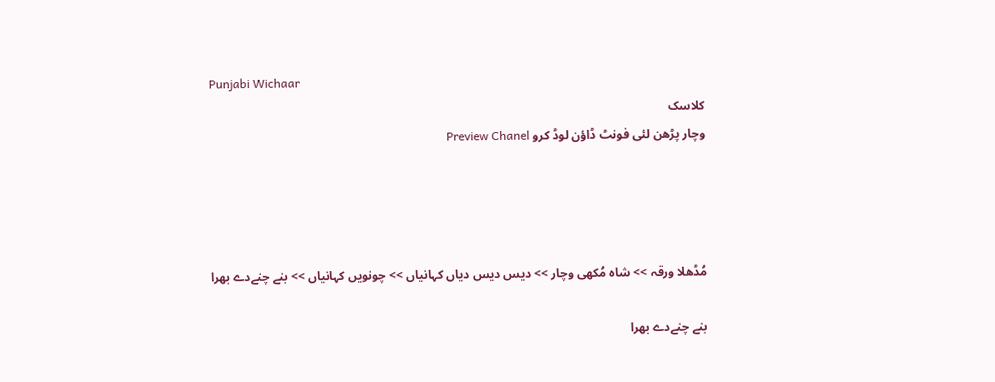Punjabi Wichaar
کلاسک
وچار پڑھن لئی فونٹ ڈاؤن لوڈ کرو Preview Chanel




مُڈھلا ورقہ >> شاہ مُکھی وچار >> دیس دیس دیاں کہانیاں >> چونویں کہانیاں >> بنے چنےدے بھرا

بنے چنےدے بھرا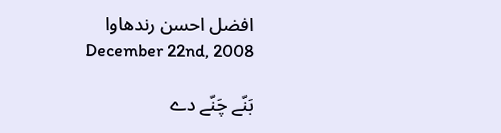افضل احسن رندھاوا
December 22nd, 2008

بَنّے چَنّے دے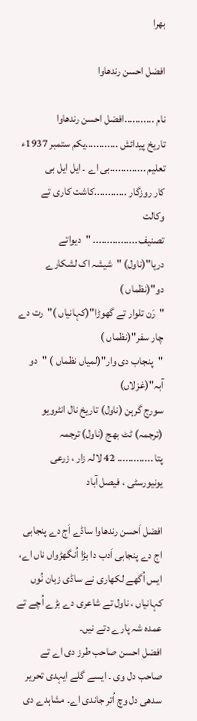بھرا

افضل احسن رندھاوا

نام ...........افضل احسن رندھاوا
تاریخ پیدائش ............یکم ستمبر 1937ء
تعلیم .............بی اے ۔ ایل ایل بی
کار روزگار ............کاشت کاری تے وکالت
تصنیف ................ "دیواتے دریا"(ناول) "شیشہ اک لشکارے دو"(نظماں )
"رَن تلوار تے گھوڑا"(کہانیاں )"رت دے چار سفر"(نظماں )
"پنجاب دی وار"(لمیاں نظماں ) "دو آبہ"(غزلاں)
سورج گرہن (ناول) تاریخ نال انٹرویو (ترجمہ) ٹٹ بھج (ناول) ترجمہ
پتا ............. 42 لالہ زار ، زرعی یونیورسٹی ، فیصل آباد

افضل اَحسن رندھاوا ساڈے اَج دے پنجابی اج دے پنجابی اَدب دا بڑا اُنگھڑواں ناں اے، ایس اُگھے لکھاری نے ساڈی زبان نُوں کہانیاں ، ناول تے شاعری دے بڑے اُچے تے عمدہ شہ پارے دتے نیں۔
افضل احسن صاحب طرز دی اے تے صاحب دل وی ۔ ایسے گلے ایہدی تحریر سدھی دل وچ اُتر جاندی اے۔ مشاہدے دی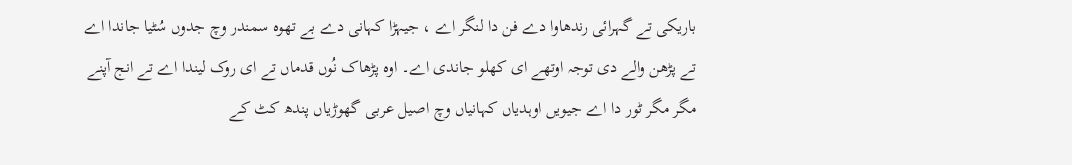باریکی تے گہرائی رندھاوا دے فن دا لنگر اے ، جیہڑا کہانی دے بے تھوہ سمندر وچ جدوں سُٹیا جاندا اے تے پڑھن والے دی توجہ اوتھے ای کھلو جاندی اے۔ اوہ پڑھاک نُوں قدماں تے ای روک لیندا اے تے انج آپنے مگر مگر ٹور دا اے جیویں اوہدیاں کہانیاں وچ اصیل عربی گھوڑیاں پندھ کٹ کے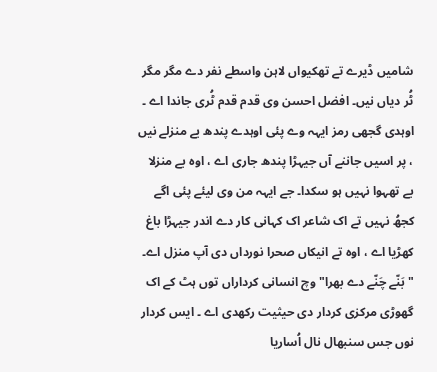شامیں ڈیرے تے تھکیواں لاہن واسطے نفر دے مگر مگر ٹُر دیاں نیں۔ افضل احسن وی قدم قدم ٹُری جاندا اے ۔ اوہدی گجھی رمز ایہہ وے پئی اوہدے پندھ بے منزلے نیں ، پر اسیں جاننے آں جیہڑا پندھ جاری اے ، اوہ بے منزلا بے تھہوا نہیں ہو سکدا۔ جے ایہہ من وی لیئے پئی اگے کجھُ نہیں تے اک شاعر اک کہانی کار دے اندر جیہڑا باغ کھڑیا اے ، اوہ تے انیکاں صحرا نورداں دی آپ منزل اے۔
"بَنّے چَنّے دے بھرا"وچ انسانی کرداراں توں ہٹ کے اک گھوڑی مرکزی کردار دی حیثیت رکھدی اے ۔ ایس کردار نوں جس سنبھال نال اُساریا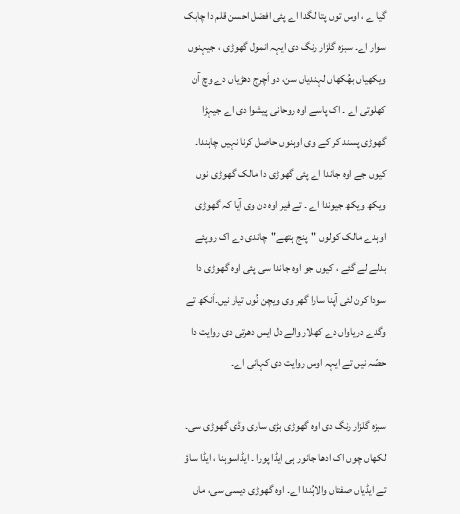گیا ے ، اوس توں پتا لگدا اے پئی افضل احسن قلم دا چابک سوار اے۔ سبزہ گلزار رنگ دی ایہہ انمول گھوڑی ، جیہنوں ویکھیاں بھُکھاں لہندیاں سن، دو اَچرج دھڑیاں دے وچ آن کھلوتی اے ۔ اک پاسے اوہ روحانی پیشوا دی اے جیہڑا گھوڑی پسند کر کے وی اوہنوں حاصل کرنا نہیں چاہندا۔ کیوں جے اوہ جاندا اے پئی گھوڑی دا مالک گھوڑی نوں ویکھ ویکھ جیوندا اے ۔ تے فیر اوہ دن وی آیا کہ گھوڑی اوہدے مالک کولوں "پنج ہتھے"چاندی دے اک روپئے بدلے لے گئے ، کیوں جو اوہ جاندا سی پئی اوہ گھوڑی دا سودا کرن لئی آپنا سارا گھر وی ویچن نُوں تیار نیں۔اَنکھ تے وگدے دریاواں دے کھلار والے دل ایس دھرتی دی روایت دا حصّہ نیں تے ایہہ اوس روایت دی کہانی اے۔

سبزہ گلزار رنگ دی اوہ گھوڑی بڑی ساری وڈی گھوڑی سی۔ لکھاں چوں اک ادھا جانور ہی ایڈا پورا ۔ ایڈاسوہنا ، ایڈا ساؤ تے ایڈیاں صفتاں والاہُندا اے۔ اوہ گھوڑی دیسی سی، ماں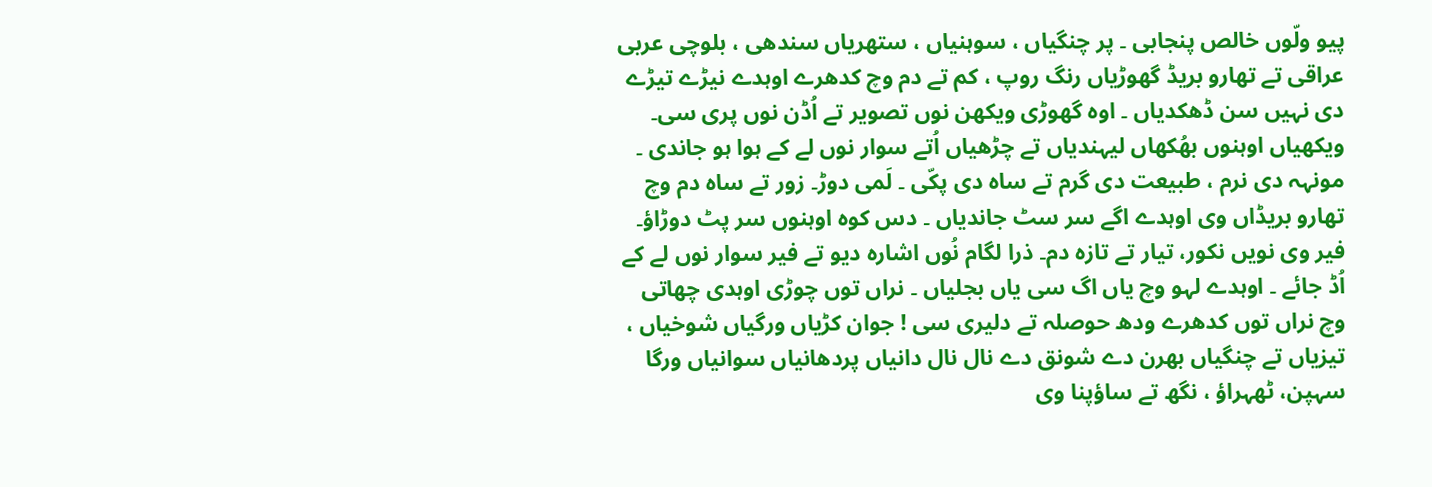پیو ولّوں خالص پنجابی ۔ پر چنگیاں ، سوہنیاں ، ستھریاں سندھی ، بلوچی عربی عراقی تے تھارو بریڈ گھوڑیاں رنگ روپ ، کم تے دم وچ کدھرے اوہدے نیڑے تیڑے دی نہیں سن ڈھکدیاں ۔ اوہ گھوڑی ویکھن نوں تصویر تے اُڈن نوں پری سی۔ ویکھیاں اوہنوں بھُکھاں لیہندیاں تے چڑھیاں اُتے سوار نوں لے کے ہوا ہو جاندی ۔ مونہہ دی نرم ، طبیعت دی گرم تے ساہ دی پکّی ۔ لَمی دوڑ۔ زور تے ساہ دم وچ تھارو بریڈاں وی اوہدے اگے سر سٹ جاندیاں ۔ دس کوہ اوہنوں سر پٹ دوڑاؤ۔ فیر وی نویں نکور، تیار تے تازہ دم۔ ذرا لگام نُوں اشارہ دیو تے فیر سوار نوں لے کے اُڈ جائے ۔ اوہدے لہو وچ یاں اگ سی یاں بجلیاں ۔ نراں توں چوڑی اوہدی چھاتی وچ نراں توں کدھرے ودھ حوصلہ تے دلیری سی ! جوان کڑیاں ورگیاں شوخیاں ، تیزیاں تے چنگیاں بھرن دے شونق دے نال نال دانیاں پردھانیاں سوانیاں ورگا سہپن، ٹھہراؤ ، نگھ تے ساؤپنا وی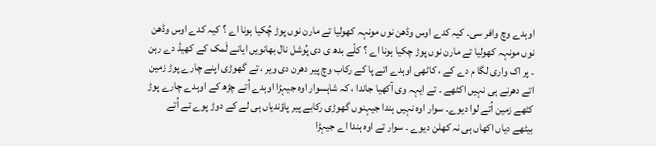اوہدے وچ وافر سی۔ کیہ کدے اوس وڈھن نوں مونہہ کھولیا تے مارن نوں پوڑ چُکیا ہونا اے ؟ کیہ کدے اوس وڈھن نوں مونہہ کھولیا تے مارن نوں پوڑ چکیا ہونا اے ؟ کلّے بدھ ی دی پُوشل نال بھانویں ایانے لَمک کے کھیڈ دے رہن ۔ پر اک واری لگا م دے کے ، کاٹھی اوہدے اتے پا کے رکاب وچ پیر دھرن دی ویر ، تے گھوڑی اپنے چارے پوڑ زمین اتے دھرنے ہی نہیں اکٹھے ۔ تے ایہہ وی آکھیا جاندا ، کہ شاہسوار اوہ جیہڑا اوہدے اُتے چڑھ کے اوہدے چارے پوڑ کٹھے زمین اُتے لوا دیوے۔ سوار اوہ نہیں ہندا جیہنوں گھوڑی رکابے پیر پاؤندیاں ہی لے کے دوڑ پوے تے اُتے بیٹھے دیاں اکھاں ہی نہ کھلن دیوے ۔ سوار تے اوہ ہندا اے جیہڑا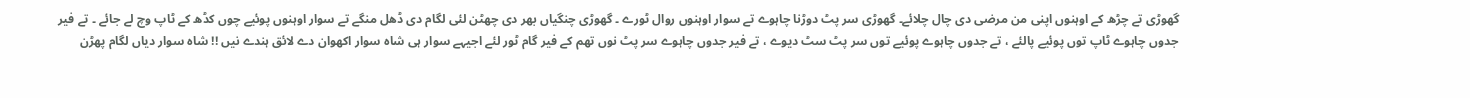گھوڑی تے چڑھ کے اوہنوں اپنی من مرضی دی چال چلائے۔ گھوڑی سر پٹ دوڑنا چاہوے تے سوار اوہنوں روال ٹورے ۔ گھوڑی چنگیاں بھر دی چھٹن لئی لگام دی ڈھل منگے تے سوار اوہنوں پوئیے چوں کڈھ کے ٹاپ وچ لے جائے ۔ تے فیر جدوں چاہوے ٹاپ توں پوئیے پالئے ، تے جدوں چاہوے پوئیے توں سر پٹ سٹ دیوے ، تے فیر جدوں چاہوے سر پٹ نوں تھم کے فیر گام ٹور لئے اجیہے سوار ہی شاہ سوار اکھوان دے لائق ہندے نیں !! شاہ سوار دیاں لگام پھڑن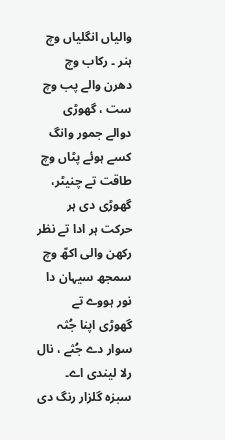والیاں انگلیاں وچ ہنر ۔ رکاب وچ دھرن والے پب وچ ست ، گھوڑی دوالے جمور وانگ کسے ہوئے پٹاں وچ طاقت تے چنیٹر، گھوڑی دی ہر حرکت ہر ادا تے نظر رکھن والی اکھّ وچ سمجھ سیہان دا نور ہووے تے گھوڑی اپنا جُثہ سوار دے جُثے ، نال رلا لیندی اے۔
سبزہ گلزار رنگ دی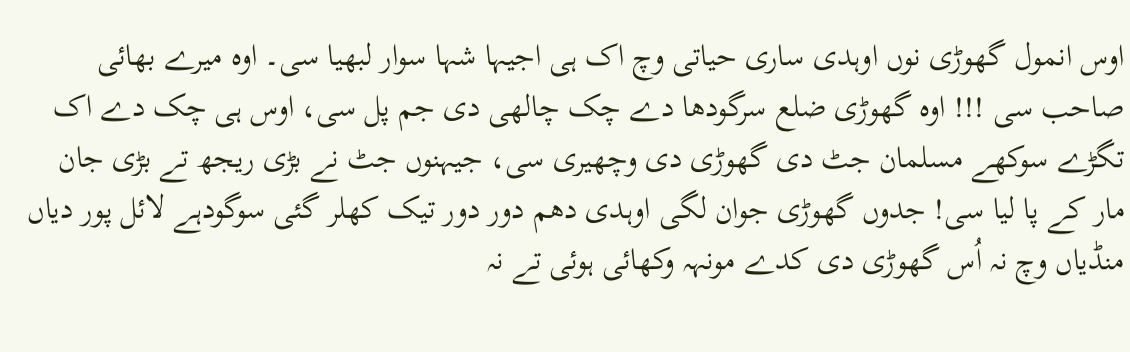اوس انمول گھوڑی نوں اوہدی ساری حیاتی وچ اک ہی اجیہا شہا سوار لبھیا سی۔ اوہ میرے بھائی صاحب سی !!! اوہ گھوڑی ضلع سرگودھا دے چک چالھی دی جم پل سی، اوس ہی چک دے اک تگڑے سوکھے مسلمان جٹ دی گھوڑی دی وچھیری سی، جیہنوں جٹ نے بڑی ریجھ تے بڑی جان مار کے پا لیا سی! جدوں گھوڑی جوان لگی اوہدی دھم دور دور تیک کھلر گئی سوگودہے لائل پور دیاں منڈیاں وچ نہ اُس گھوڑی دی کدے مونہہ وکھائی ہوئی تے نہ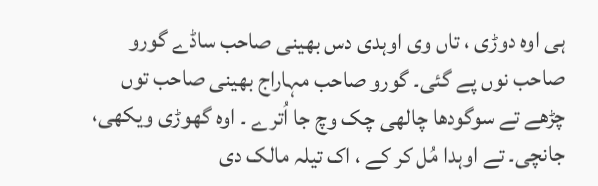ہی اوہ دوڑی ، تاں وی اوہدی دس بھینی صاحب ساڈے گورو صاحب نوں پے گئی۔ گورو صاحب مہاراج بھینی صاحب توں چڑھے تے سوگودھا چالھی چک وچ جا اُترے ۔ اوہ گھوڑی ویکھی، جانچی۔ تے اوہدا مُل کر کے ، اک تیلہ مالک دی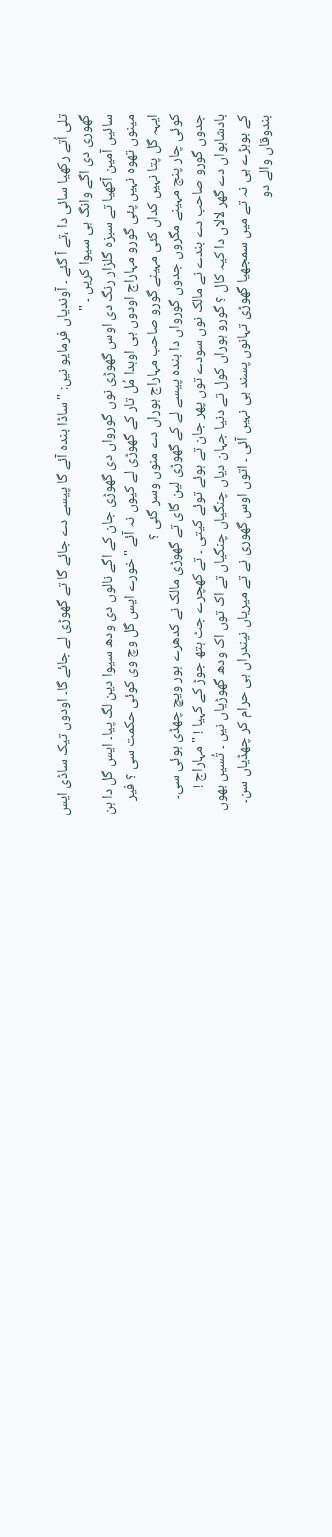تلی اُتے رکھیا سائی دا ،تے آ گئے ۔ آوندیاں فرمایو نیں: "ساڈا بندہ آئے گا پیسے دے جائے گا تے گھوڑی لے جائے گا۔ اودوں تیک ساڈی ایس گھوری دی اگے وانگ ہی سیوا کریں ۔ "
سائیں آمین آکھیا تے سبزہ گلزار رنگ دی اوس گھوڑی نوں گورواں دی گھوڑی جان کے اگے نالوں دی ودھ سیوا دین لگ پیا۔ ایس گل دا ہن مینوں تھوہ نہیں پئی گورو مہاراج اودوں ہی اوہدا مُل تار کے گھوڑی لے کیوں نہ آئے "خورے ایس گل وچ وی کوئی حکمت سی ؟ فیر ایہہ گل پتا نہیں کداں کئی مہینے گورو صاحب مہاراج ہوراں دے منوں وسر گئی ؟
کوئی چار پنج مہینے مگروں جدوں گورواں دا بندہ پیسے لے کے گھوڑی لین گای تے گھوڑی مالک نے کدھرے ہور ویچ چھڈی ہوئی سی۔ جدوں گورو صاحب دے بندے نے مالک نوں سودے توں پھر جان تے ہوئے توئے کیتی ۔ تے کھچرے جٹ ہتھ جوڑ کے کہیا ! "مہاراج ! بادشاہواں دے گھر لالاں دا کیہ کال ؟ گورو ہوراں کول تے دنیا جہان دیاں چنگیاں چنگیاں تے اک توں اک ودھ گھوڑیاں نیں ۔ تُسیں بھوں کے بوہڑے ہی نہ تے میں سمجھیا گھوڑی تہانوں پسند ہی نہیں آئی ۔ اتوں اوس گھوری نے تے میریاں نیندراں ہی حرام کر چھڈیاں سن۔ بندوقاں والے دو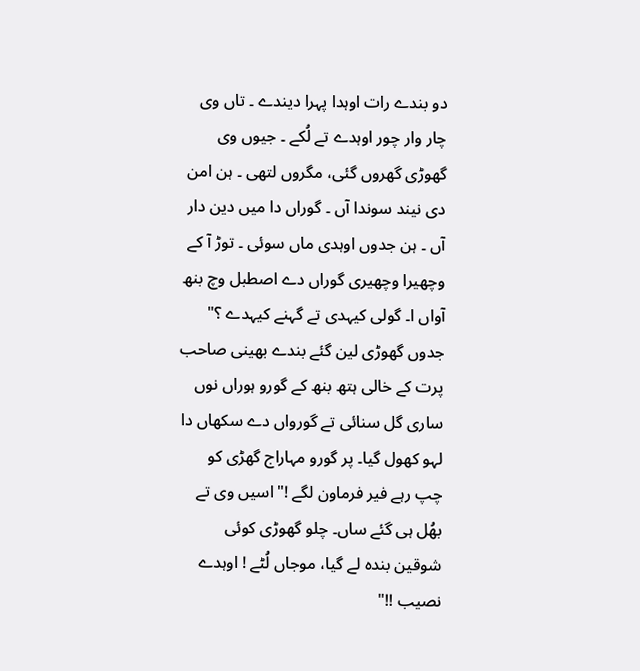دو بندے رات اوہدا پہرا دیندے ۔ تاں وی چار وار چور اوہدے تے لُکے ۔ جیوں وی گھوڑی گھروں گئی، مگروں لتھی ۔ ہن امن دی نیند سوندا آں ۔ گوراں دا میں دین دار آں ۔ ہن جدوں اوہدی ماں سوئی ۔ توڑ آ کے وچھیرا وچھیری گوراں دے اصطبل وچ بنھ آواں ا۔ گولی کیہدی تے گہنے کیہدے ؟"
جدوں گھوڑی لین گئے بندے بھینی صاحب پرت کے خالی ہتھ بنھ کے گورو ہوراں نوں ساری گل سنائی تے گورواں دے سکھاں دا لہو کھول گیا۔ پر گورو مہاراج گھڑی کو چپ رہے فیر فرماون لگے !"اسیں وی تے بھُل ہی گئے ساں۔ چلو گھوڑی کوئی شوقین بندہ لے گیا، موجاں لُٹے ! اوہدے نصیب !!"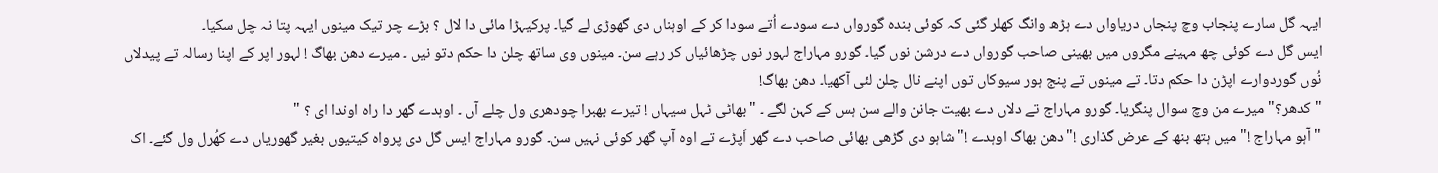ایہہ گل سارے پنجاب وچ پنجاں دریاواں دے ہڑھ وانگ کھلر گئی کہ کوئی بندہ گورواں دے سودے اُتے سودا کر کے اوہناں دی گھوڑی لے گیا۔ پرکیہڑا مائی دا لال ؟ بڑے چر تیک مینوں ایہہ پتا نہ چل سکیا۔
ایس گل دے کوئی چھ مہینے مگروں میں بھینی صاحب گورواں دے درشن نوں گیا۔ گورو مہاراج لہور نوں چڑھائیاں کر رہے سن۔ مینوں وی ساتھ چلن دا حکم دتو نیں ۔ میرے دھن بھاگ ! لہور اپر کے اپنا رسالہ تے پیدلاں نُوں گوردوارے اپڑن دا حکم دتا۔ تے مینوں تے پنج ہور سیوکاں توں اپنے نال چلن لئی آکھیا۔ دھن بھاگ!
"کدھر؟"میرے من وچ سوال پنگریا۔ گورو مہاراج تے دلاں دے بھیت جانن والے سن ہس کے کہن لگے ۔ "بھاٹی ٹہل سیہاں ! تیرے بھبرا چودھری ول چلے آں ۔ اوہدے گھر دا راہ اوندا ای ؟ "
"آہو مہاراج !"میں ہتھ بنھ کے عرض گذاری !"دھن بھاگ اوہدے !"شاہو دی گڑھی بھائی صاحب دے گھر اَپڑے تے اوہ آپ گھر کوئی نہیں سن۔ گورو مہاراج ایس گل دی پرواہ کیتیوں بغیر گھوریاں دے کھُرل ول گئے۔ اک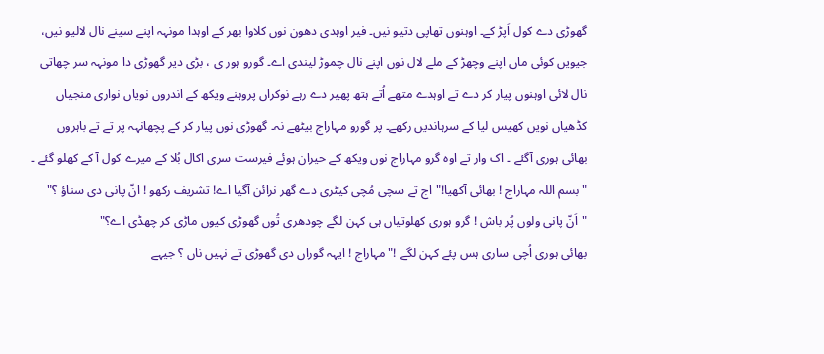گھوڑی دے کول اَپڑ کے۔ اوہنوں تھاپی دتیو نیں۔ فیر اوہدی دھون نوں کلاوا بھر کے اوہدا مونہہ اپنے سینے نال لالیو نیں، جیویں کوئی ماں اپنے وچھڑ کے ملے لال نوں اپنے نال چموڑ لیندی اے۔ گورو ہور ی ، بڑی دیر گھوڑی دا مونہہ سر چھاتی نال لائی اوہنوں پیار کر دے تے اوہدے متھے اُتے ہتھ پھیر دے رہے نوکراں پروہنے ویکھ کے اندروں نویاں نواری منجیاں کڈھیاں نویں کھیس لیا کے سرہاندیں رکھے۔ پر گورو مہاراج بیٹھے نہ۔ گھوڑی نوں پیار کر کے پچھانہہ پر تے تے باہروں بھائی ہوری آگئے ۔ اک وار تے اوہ گرو مہاراج نوں ویکھ کے حیران ہوئے فیرست سری اکال بُلا کے میرے کول آ کے کھلو گئے ۔
"بسم اللہ مہاراج ! بھائی آکھیا!"اج تے سچی مُچی کیٹری دے گھر نرائن آگیا اے! تشریف رکھو ! انّ پانی دی سناؤ ؟"
"اَنّ پانی ولوں پُر باش ! گرو ہوری کھلوتیاں ہی کہن لگے چودھری تُوں گھوڑی کیوں ماڑی کر چھڈی اے؟"
بھائی ہوری اُچی ساری ہس پئے کہن لگے !"مہاراج ! ایہہ گوراں دی گھوڑی تے نہیں ناں ؟ جیہے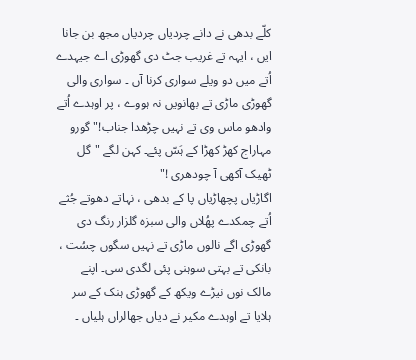کلّے بدھی نے دانے چردیاں چردیاں مجھ بن جانا ایں ، ایہہ تے غریب جٹ دی گھوڑی اے جیہدے اُتے میں دو ویلے سواری کرنا آں ۔ سواری والی گھوڑی ماڑی تے بھانویں نہ ہووے ، پر اوہدے اُتے وادھو ماس وی تے نہیں چڑھدا جناب!"گورو مہاراج کھڑ کھڑا کے ہَسّ پئے۔ کہن لگے "گل ٹھیک آکھی آ چودھری !"
اگاڑیاں پچھاڑیاں پا کے بدھی ، نہاتے دھوتے جُثے اُتے چمکدے پھُلاں والی سبزہ گلزار رنگ دی گھوڑی اگے نالوں ماڑی تے نہیں سگوں چسُت ، بانکی تے بہتی سوہنی پئی لگدی سی۔ اپنے مالک نوں نیڑے ویکھ کے گھوڑی ہنک کے سر ہلایا تے اوہدے مکیر نے دیاں جھالراں ہلیاں ۔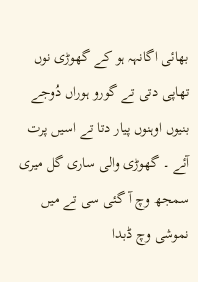بھائی اگانہہ ہو کے گھوڑی نوں تھاپی دتی تے گورو ہوراں دُوجے بنیوں اوہنوں پیار دتا تے اسیں پرت آئے ۔ گھوڑی والی ساری گل میری سمجھ وچ آ گئی سی تے میں نموشی وچ ڈبدا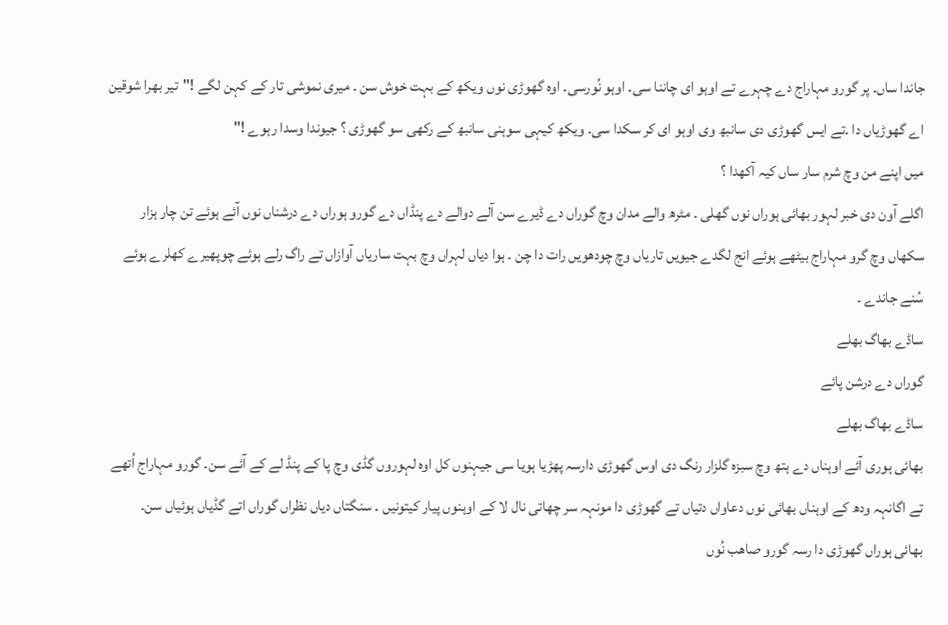جاندا ساں۔ پر گورو مہاراج دے چہرے تے اوہو ای چاننا سی۔ اوہو نُورسی۔ اوہ گھوڑی نوں ویکھ کے بہت خوش سن ۔ میری نموشی تار کے کہن لگے !"تیر بھرا شوقین اے گھوڑیاں دا ۔تے ایس گھوڑی دی سانبھ وی اوہو ای کر سکدا سی۔ ویکھ کیہی سوہنی سانبھ کے رکھی سو گھوڑی ؟ جیوندا وسدا رہوے !"
میں اپنے من وچ شرم سار ساں کیہ آکھدا ؟
اگلے آون دی خبر لہور بھائی ہوراں نوں گھلی ۔ مٹرھ والے مدان وچ گوراں دے ڈیرے سن آلے دوالے دے پنڈاں دے گورو ہوراں دے درشناں نوں آئے ہوئے تن چار ہزار سکھاں وچ گرو مہاراج بیٹھے ہوئے انج لگدے جیویں تاریاں وچ چودھویں رات دا چن ۔ ہوا دیاں لہراں وچ بہت ساریاں آوازاں تے راگ رلے ہوئے چوپھیرے کھلرے ہوئے سُنے جاندے ۔
ساڈے بھاگ بھلے
گوراں دے درشن پائے
ساڈے بھاگ بھلے
بھائی ہوری آئے اوہناں دے ہتھ وچ سبزہ گلزار رنگ دی اوس گھوڑی دارسہ پھڑیا ہویا سی جیہنوں کل اوہ لہوروں گڈی وچ پا کے پنڈ لے کے آئے سن۔ گورو مہاراج اُتھے تے اگانہہ ودھ کے اوہناں بھائی نوں دعاواں دتیاں تے گھوڑی دا مونہہ سر چھاتی نال لا کے اوہنوں پیار کیتونیں ۔ سنگتاں دیاں نظراں گوراں اتے گڈیاں ہوئیاں سن۔
بھائی ہوراں گھوڑی دا رسہ گورو صاھب نُوں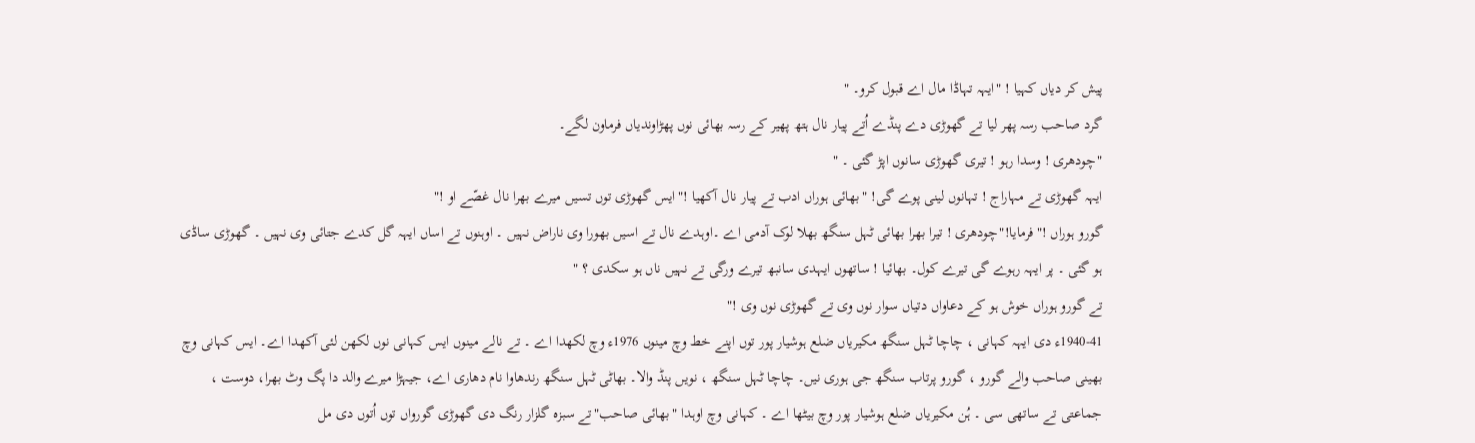پیش کر دیاں کہیا ! "ایہہ تہاڈا مال اے قبول کرو۔ "
گرد صاحب رسہ پھر لیا تے گھوڑی دے پنڈے اُتے پیار نال ہتھ پھیر کے رسہ بھائی نوں پھڑاوندیاں فرماون لگے۔
"چودھری ! وسدا رہو ! تیری گھوڑی سانوں اپڑ گئی ۔ "
ایہہ گھوڑی تے مہاراج ! تہانوں لینی پوے گی! "بھائی ہوراں ادب تے پیار نال آکھیا !"ایس گھوڑی توں تسیں میرے بھرا نال غصّے او !"
گورو ہوراں !"فرمایا!"چودھری ! تیرا بھرا بھائی ٹہل سنگھ بھلا لوک آدمی اے ۔اوہدے نال تے اسیں بھورا وی ناراض نہیں ۔ اوہنوں تے اساں ایہہ گل کدے جتائی وی نہیں ۔ گھوڑی ساڈی ہو گئی ۔ پر ایہہ رہوے گی تیرے کول۔ بھائیا ! ساتھوں ایہدی سانبھ تیرے ورگی تے نہیں ناں ہو سکدی ؟ "
تے گورو ہوراں خوش ہو کے دعاواں دتیاں سوار نوں وی تے گھوڑی نوں وی !"
1940-41ء دی ایہہ کہانی ، چاچا ٹہل سنگھ مکیریاں ضلع ہوشیار پور توں اپنے خط وچ مینوں 1976ء وچ لکھدا اے ۔ تے نالے مینوں ایس کہانی نوں لکھن لئی آکھدا اے۔ ایس کہانی وچ بھینی صاحب والے گورو ، گورو پرتاب سنگھ جی ہوری نیں۔ چاچا ٹہل سنگھ ، نویں پنڈ والا۔ بھاٹی ٹہل سنگھ رندھاوا نام دھاری اے، جیہڑا میرے والد دا پگ وٹ بھرا، دوست ، جماعتی تے ساتھی سی ۔ ہُن مکیریاں ضلع ہوشیار پور وچ بیٹھا اے ۔ کہانی وچ اوہدا "بھائی صاحب"تے سبزہ گلزار رنگ دی گھوڑی گورواں توں اُتوں دی مل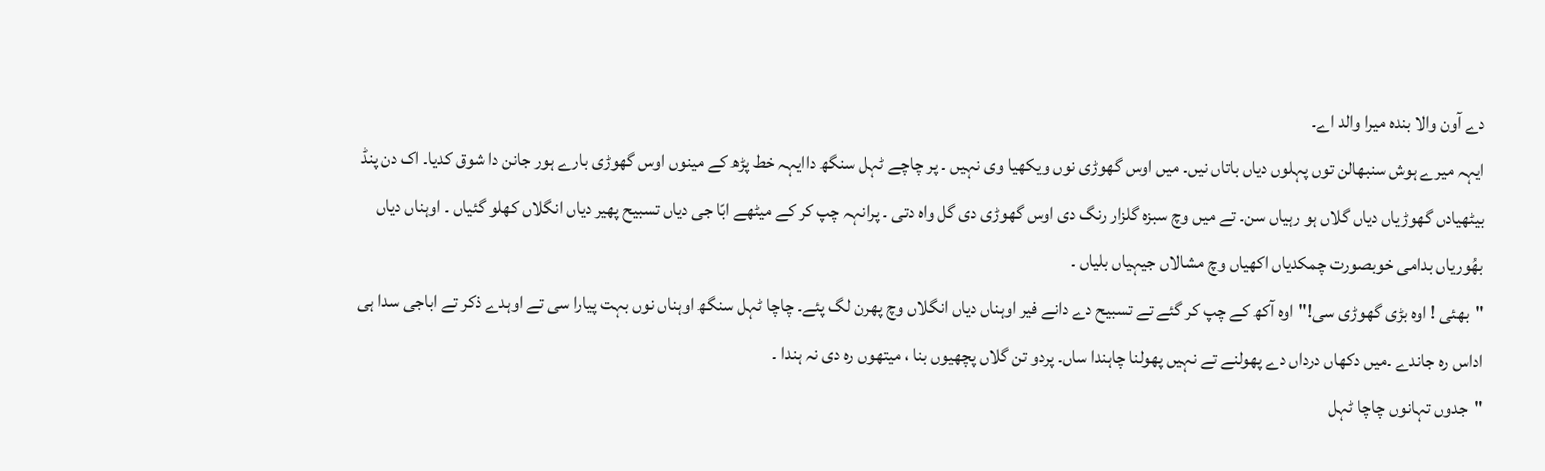دے آون والا بندہ میرا والد اے۔
ایہہ میرے ہوش سنبھالن توں پہلوں دیاں باتاں نیں۔ میں اوس گھوڑی نوں ویکھیا وی نہیں ۔ پر چاچے ٹہل سنگھ داایہہ خط پڑھ کے مینوں اوس گھوڑی بارے ہور جانن دا شوق کدیا۔ اک دن پنڈ بیٹھیادں گھوڑیاں دیاں گلاں ہو رہیاں سن۔ تے میں وچ سبزہ گلزار رنگ دی اوس گھوڑی دی گل واہ دتی ۔ پرانہہ چپ کر کے میٹھے ابّا جی دیاں تسبیح پھیر دیاں انگلاں کھلو گئیاں ۔ اوہناں دیاں بھُوریاں بدامی خوبصورت چمکدیاں اکھیاں وچ مشالاں جیہیاں بلیاں ۔
"بھئی ! اوہ بڑی گھوڑی سی!"اوہ آکھ کے چپ کر گئے تے تسبیح دے دانے فیر اوہناں دیاں انگلاں وچ پھرن لگ پئے۔ چاچا ٹہل سنگھ اوہناں نوں بہت پیارا سی تے اوہدے ذکر تے اباجی سدا ہی اداس رہ جاندے ۔میں دکھاں درداں دے پھولنے تے نہیں پھولنا چاہندا ساں۔ پردو تن گلاں پچھیوں بنا ، میتھوں رہ دی نہ ہندا ۔
"جدوں تہانوں چاچا ٹہل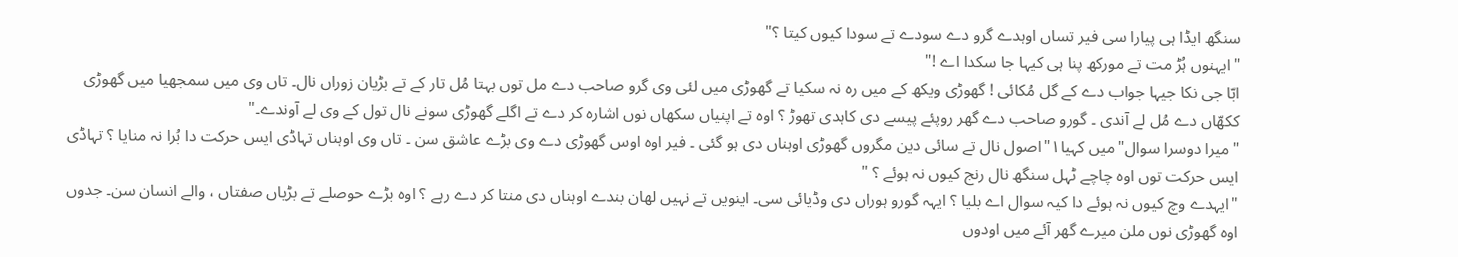سنگھ ایڈا ہی پیارا سی فیر تساں اوہدے گرو دے سودے تے سودا کیوں کیتا ؟"
"ایہنوں ہُڑ مت تے مورکھ پنا ہی کیہا جا سکدا اے !"
ابّا جی نکا جیہا جواب دے کے گل مُکائی ! گھوڑی ویکھ کے میں رہ نہ سکیا تے گھوڑی میں لئی وی گرو صاحب دے مل توں بہتا مُل تار کے تے بڑیان زوراں نال۔ تاں وی میں سمجھیا میں گھوڑی ککھّاں دے مُل لے آندی ۔ گورو صاحب دے گھر روپئے پیسے دی کاہدی تھوڑ ؟ اوہ تے اپنیاں سکھاں نوں اشارہ کر دے تے اگلے گھوڑی سونے نال تول کے وی لے آوندے۔"
"میرا دوسرا سوال"میں کہیا١"اصول نال تے سائی دین مگروں گھوڑی اوہناں دی ہو گئی ۔ فیر اوہ اوس گھوڑی دے وی بڑے عاشق سن ۔ تاں وی اوہناں تہاڈی ایس حرکت دا بُرا نہ منایا ؟ تہاڈی ایس حرکت توں اوہ چاچے ٹہل سنگھ نال رنج کیوں نہ ہوئے ؟ "
"ایہدے وچ کیوں نہ ہوئے دا کیہ سوال اے بلیا ؟ ایہہ گورو ہوراں دی وڈیائی سی۔ اینویں تے نہیں لھان بندے اوہناں دی منتا کر دے رہے ؟ اوہ بڑے حوصلے تے بڑیاں صفتاں ، والے انسان سن۔ جدوں اوہ گھوڑی نوں ملن میرے گھر آئے میں اودوں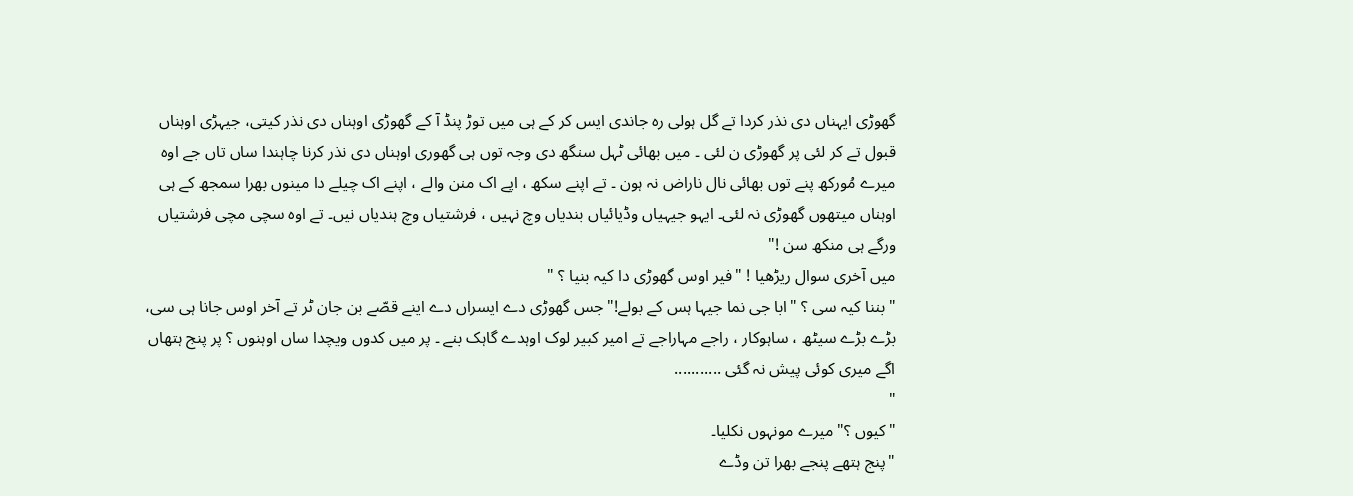گھوڑی ایہناں دی نذر کردا تے گل ہولی رہ جاندی ایس کر کے ہی میں توڑ پنڈ آ کے گھوڑی اوہناں دی نذر کیتی، جیہڑی اوہناں قبول تے کر لئی پر گھوڑی ن لئی ۔ میں بھائی ٹہل سنگھ دی وجہ توں ہی گھوری اوہناں دی نذر کرنا چاہندا ساں تاں جے اوہ میرے مُورکھ پنے توں بھائی نال ناراض نہ ہون ۔ تے اپنے سکھ ، اپے اک منن والے ، اپنے اک چیلے دا مینوں بھرا سمجھ کے ہی اوہناں میتھوں گھوڑی نہ لئی۔ ایہو جیہیاں وڈیائیاں بندیاں وچ نہیں ، فرشتیاں وچ ہندیاں نیں۔ تے اوہ سچی مچی فرشتیاں ورگے ہی منکھ سن !"
میں آخری سوال ریڑھیا ! "فیر اوس گھوڑی دا کیہ بنیا ؟ "
"بننا کیہ سی ؟ "ابا جی نما جیہا ہس کے بولے!"جس گھوڑی دے ایسراں دے اینے قصّے بن جان ٹر تے آخر اوس جانا ہی سی، بڑے بڑے سیٹھ ، ساہوکار ، راجے مہاراجے تے امیر کبیر لوک اوہدے گاہک بنے ۔ پر میں کدوں ویچدا ساں اوہنوں ؟ پر پنج ہتھاں اگے میری کوئی پیش نہ گئی ...........
"
"کیوں ؟"میرے مونہوں نکلیا۔
"پنج ہتھے پنجے بھرا تن وڈے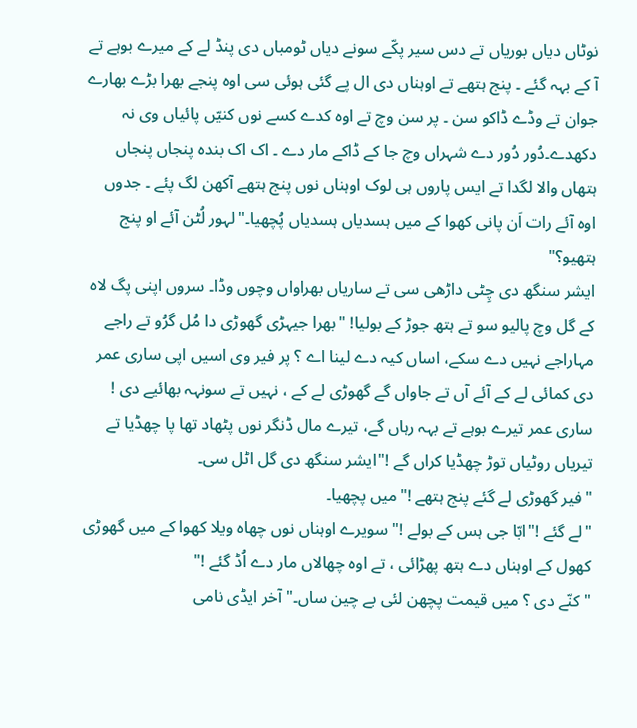نوٹاں دیاں بوریاں تے دس سیر پکّے سونے دیاں ٹومباں دی پنڈ لے کے میرے بوہے تے آ کے بہہ گئے ۔ پنج ہتھے تے اوہناں دی ال پے گئی ہوئی سی اوہ پنجے بھرا بڑے بھارے جوان تے وڈے ڈاکو سن ۔ پر سن وچ تے اوہ کدے کسے نوں کنیّں پائیاں وی نہ دکھدے۔دُور دُور دے شہراں وچ جا کے ڈاکے مار دے ۔ اک اک بندہ پنجاں پنجاں ہتھاں والا لگدا تے ایس پاروں ہی لوک اوہناں نوں پنج ہتھے آکھن لگ پئے ۔ جدوں اوہ آئے رات اَن پانی کھوا کے میں ہسدیاں ہسدیاں پُچھیا۔"لہور لُٹن آئے او پنج ہتھیو؟"
ایشر سنگھ دی چِٹی داڑھی سی تے ساریاں بھراواں وچوں وڈا۔ سروں اپنی پگ لاہ کے گل وچ پالیو سو تے ہتھ جوڑ کے بولیا! "بھرا جیہڑی گھوڑی دا مُل گرُو تے راجے مہاراجے نہیں دے سکے، اساں کیہ دے لینا اے ؟ پر فیر وی اسیں اپی ساری عمر دی کمائی لے کے آئے آں تے جاواں گے گھوڑی لے کے ، نہیں تے سونہہ بھائیے دی ! ساری عمر تیرے بوہے تے بہہ رہاں گے، تیرے مال ڈنگر نوں پٹھاد تھا پا چھڈیا تے تیریاں روٹیاں توڑ چھڈیا کراں گے !"ایشر سنگھ دی گل اٹل سی۔
"فیر گھوڑی لے گئے پنج ہتھے !"میں پچھیا۔
"لے گئے !"ابّا جی ہس کے بولے !"سویرے اوہناں نوں چھاہ ویلا کھوا کے میں گھوڑی کھول کے اوہناں دے ہتھ پھڑائی ، تے اوہ چھالاں مار دے اُڈ گئے !"
"کنّے دی ؟ میں قیمت پچھن لئی بے چین ساں۔"آخر ایڈی نامی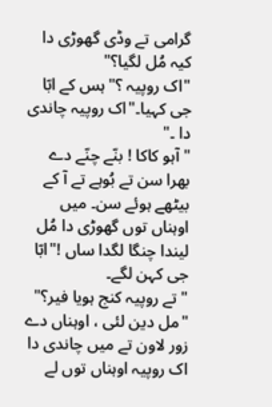گرامی تے وڈی گھوڑی دا کیہ مُل لگیا؟"
"اک روپیہ ؟"ہس کے ابّا جی کہیا۔"اک روپیہ چاندی دا ۔"
"آہو کاکا ! بنّے چنّے دے بھرا سن تے بُوہے تے آ کے بیٹھے ہوئے سن۔ میں اوہناں توں گھوڑی دا مُل لیندا چنگا لگدا ساں !"ابّا جی کہن لگے۔
"تے روپیہ کنج ہویا فیر؟"
"مل دین لئی ، اوہناں دے زور لاون تے میں چاندی دا اک روپیہ اوہناں توں لے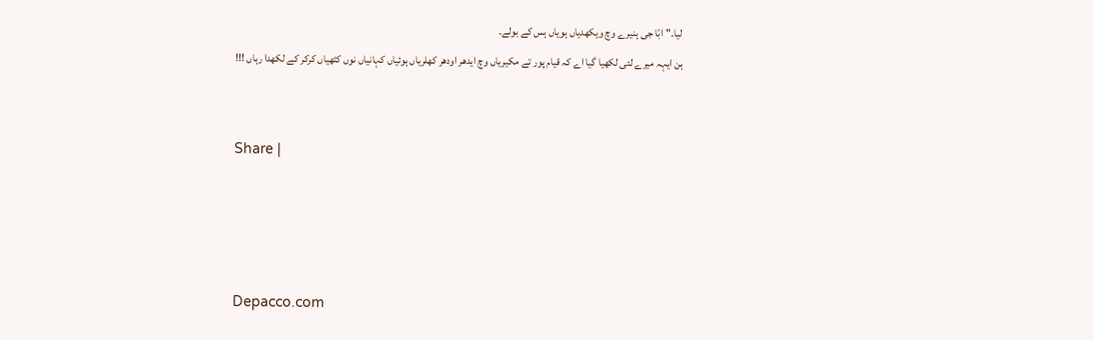لیا۔"ابّا جی ہنیرے وچ ویکھدیاں ہویاں ہس کے بولے۔
ہن ایہہ میرے لئی لکھیا گیا اے کہ قیام پور تے مکیریاں وچ ایدھر اودھر کھلریاں ہوئیاں کہانیاں نوں کٹھیاں کرکر کے لکھدا رہاں !!!


Share |




Depacco.com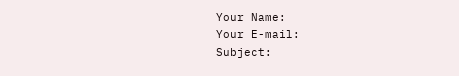Your Name:
Your E-mail:
Subject: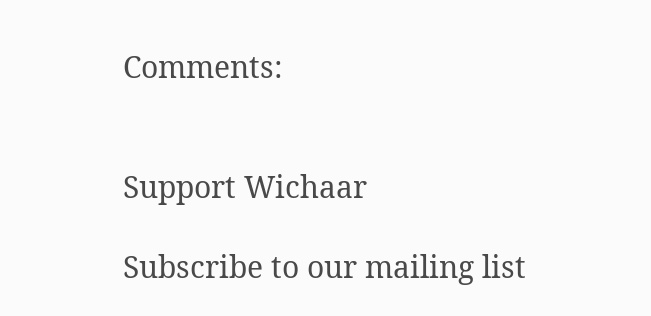Comments:


Support Wichaar

Subscribe to our mailing list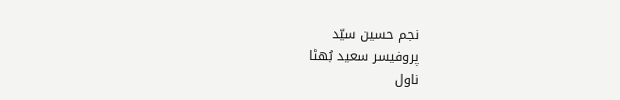نجم حسین سیّد
پروفیسر سعید بُھٹا
ناول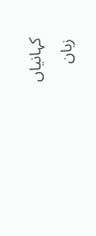کہانیاں
زبان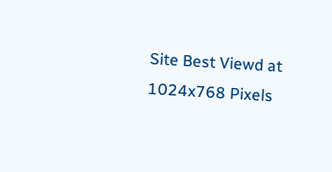Site Best Viewd at 1024x768 Pixels